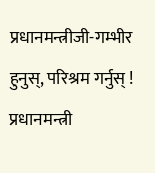प्रधानमन्त्रीजी-गम्भीर हुनुस्, परिश्रम गर्नुस् !
प्रधानमन्त्री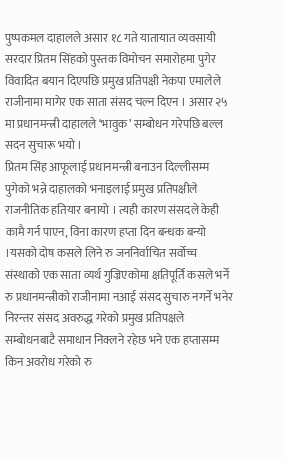पुष्पकमल दाहालले असार १८ गते यातायात व्यवसायी सरदार प्रितम सिंहको पुस्तक विमोचन समारोहमा पुगेर विवादित बयान दिएपछि प्रमुख प्रतिपक्षी नेकपा एमालेले राजीनामा मागेर एक साता संसद चल्न दिएन । असार २५ मा प्रधानमन्त्री दाहालले ‘भावुक’ सम्बोधन गरेपछि बल्ल सदन सुचारू भयो ।
प्रितम सिंह आफूलाई प्रधानमन्त्री बनाउन दिल्लीसम्म पुगेको भन्ने दाहालको भनाइलाई प्रमुख प्रतिपक्षीले राजनीतिक हतियार बनायो । त्यही कारण संसदले केही कामै गर्न पाएन, विना कारण हप्ता दिन बन्धक बन्यो ।यसको दोष कसले लिने रु जननिर्वाचित सर्वोच्च संस्थाको एक साता व्यर्थ गुज्रिएकोमा क्षतिपूर्ति कसले भर्ने रु प्रधानमन्त्रीको राजीनामा नआई संसद सुचारु नगर्ने भनेर निरन्तर संसद अवरुद्ध गरेको प्रमुख प्रतिपक्षले सम्बोधनबाटै समाधान निक्लने रहेछ भने एक हप्तासम्म किन अवरोध गरेको रु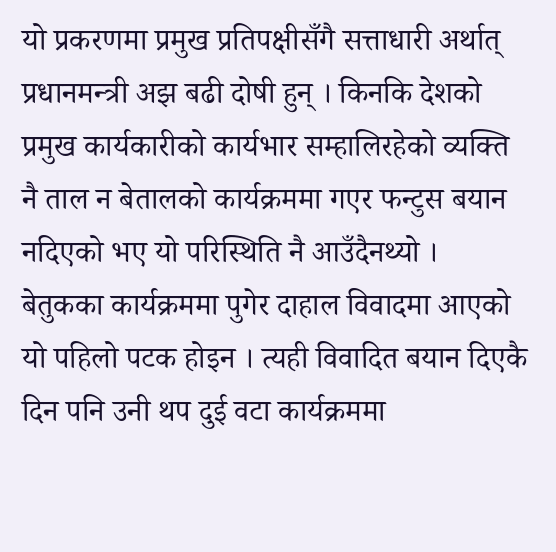यो प्रकरणमा प्रमुख प्रतिपक्षीसँगै सत्ताधारी अर्थात् प्रधानमन्त्री अझ बढी दोषी हुन् । किनकि देशको प्रमुख कार्यकारीको कार्यभार सम्हालिरहेको व्यक्ति नै ताल न बेतालको कार्यक्रममा गएर फन्टुस बयान नदिएको भए यो परिस्थिति नै आउँदैनथ्यो ।
बेतुकका कार्यक्रममा पुगेर दाहाल विवादमा आएको यो पहिलो पटक होइन । त्यही विवादित बयान दिएकै दिन पनि उनी थप दुई वटा कार्यक्रममा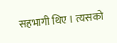सहभागी थिए । त्यसको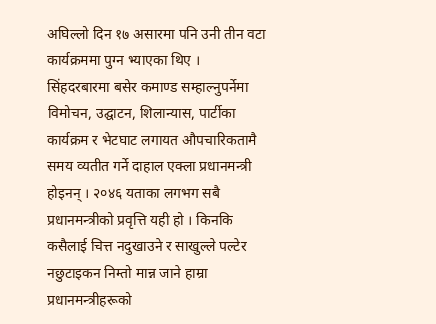अघिल्लो दिन १७ असारमा पनि उनी तीन वटा कार्यक्रममा पुग्न भ्याएका थिए ।
सिंहदरबारमा बसेर कमाण्ड सम्हाल्नुपर्नेमा विमोचन, उद्घाटन, शिलान्यास, पार्टीका कार्यक्रम र भेटघाट लगायत औपचारिकतामै समय व्यतीत गर्ने दाहाल एक्ला प्रधानमन्त्री होइनन् । २०४६ यताका लगभग सबै प्रधानमन्त्रीको प्रवृत्ति यही हो । किनकि कसैलाई चित्त नदुखाउने र साखुल्ले पल्टेर नछुटाइकन निम्तो मान्न जाने हाम्रा प्रधानमन्त्रीहरूको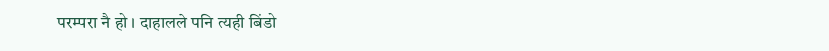परम्परा नै हो । दाहालले पनि त्यही बिंडो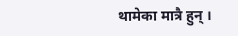थामेका मात्रै हुन् ।